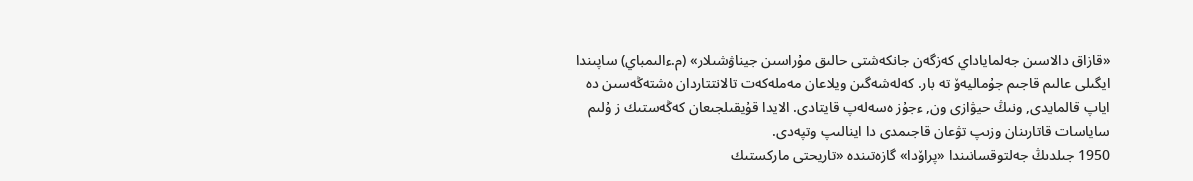«قازاق دالاسىن جەلماياداي كەزگەن جانكەشتى حالىق مۇراسىن جيناۋشىلار» (م.ءالىمباي) ساپىندا ايگىلى عالىم قاجىم جۇماليەۆ تە بار. كەلەشەگىن ويلاعان مەملەكەت تالانتتاردان ەشتەڭەسىن دە اياپ قالمايدى, ونىڭ حيۋازى ون, ءجۇز ەسەلەپ قايتادى. الايدا قۇيقىلجىعان كەڭەستىك ز ۇلىم ساياسات قاتارىنان وزىپ تۋعان قاجىمدى دا اينالىپ وتپەدى.
1950 جىلدىڭ جەلتوقسانىندا «پراۆدا» گازەتىندە «تاريحتى ماركستىك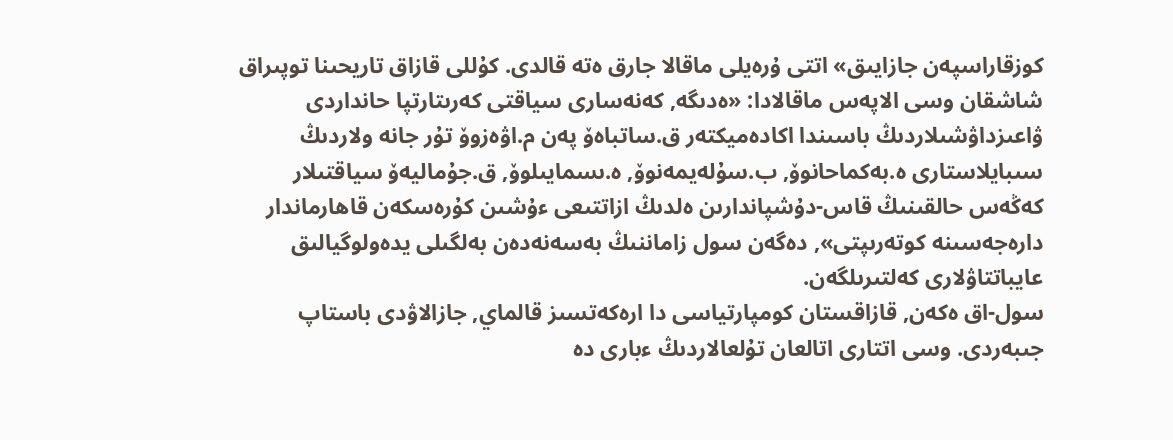كوزقاراسپەن جازايىق» اتتى ۇرەيلى ماقالا جارق ەتە قالدى. كۇللى قازاق تاريحىنا توپىراق شاشقان وسى الاپەس ماقالادا: «ەدىگە, كەنەسارى سياقتى كەرىتارتپا حانداردى ۋاعىزداۋشىلاردىڭ باسىندا اكادەميكتەر ق.ساتباەۆ پەن م.اۋەزوۆ تۇر جانە ولاردىڭ سىبايلاستارى ە.بەكماحانوۆ, ب.سۇلەيمەنوۆ, ە.ىسمايىلوۆ, ق.جۇماليەۆ سياقتىلار كەڭەس حالقىنىڭ قاس-دۇشپاندارىن ەلدىڭ ازاتتىعى ءۇشىن كۇرەسكەن قاھارماندار دارەجەسىنە كوتەرىپتى», دەگەن سول زاماننىڭ بەسەنەدەن بەلگىلى يدەولوگيالىق عايباتتاۋلارى كەلتىرىلگەن.
سول-اق ەكەن, قازاقستان كومپارتياسى دا ارەكەتسىز قالماي, جازالاۋدى باستاپ جىبەردى. وسى اتتارى اتالعان تۇلعالاردىڭ ءبارى دە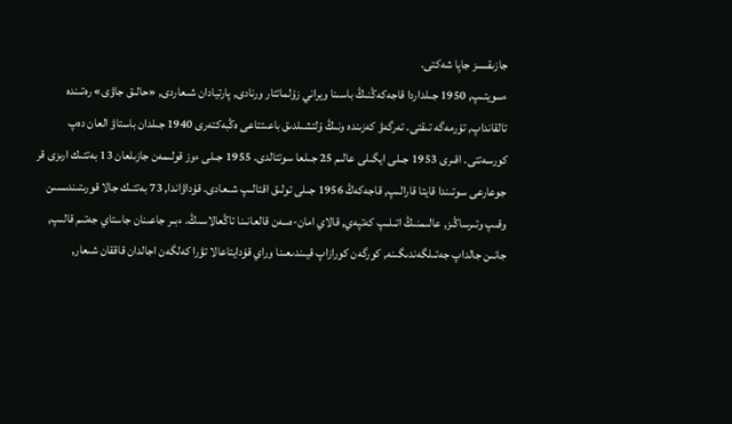جازىقسىز جاپا شەكتى.
ءسويتىپ, 1950 جىلداردا قاجەكەڭنىڭ باسىنا ويراني زۇلماتتار ورنادى, پارتيادان شىعاردى, «حالىق جاۋى» رەتىندە تالقانداپ, تۇرمەگە تىقتى. تەرگەۋ كەزىندە ونىڭ ۇلتشىلدىق باعىتتاعى ەڭبەكتەرى 1940 جىلدان باستاۋ العان دەپ كورسەتتى. اقىرى 1953 جىلى ايگىلى عالىم 25 جىلعا سوتتالدى. 1955 جىلى ءوز قولىمەن جازىلعان 13 بەتتىك ارىزى قر جوعارعى سوتىندا قايتا قارالىپ, قاجەكەڭ 1956 جىلى تولىق اقتالىپ شىعادى. قۇداۋاندا, 73 بەتتىك جالا قورىتىندىسىن وقىپ وتىرساڭىز, عالىمنىڭ اتىلىپ كەتپەي, قالاي امان-ەسەن قالعانىنا تاڭعالاسىڭ. ءبىر جاعىنان جاستاي جەتىم قالىپ, جانىن جالداپ جەتىلگەندىگىنە, كورگەن كورازاپ قيىندىعىنا وراي قۇدايتاعالا تۋرا كەلگەن اجالدان قاققان شىعار,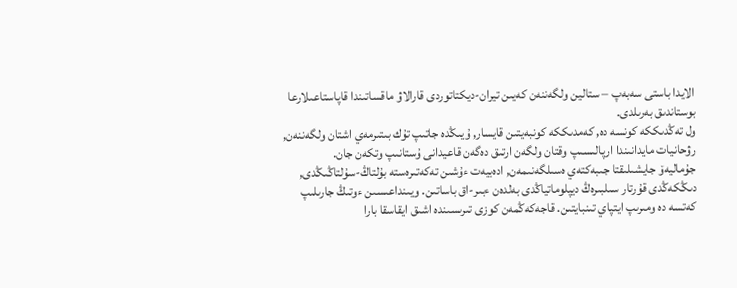الايدا باستى سەبەپ – ستالين ولگەننەن كەيىن تيران-ديكتاتوردى قارالاۋ ماقساتىندا قاپاستاعىلارعا بوستاندىق بەرىلدى.
ول تەڭدىككە كونسە دە, كەمدىككە كونبەيتىن قايسار, ۇيىڭدە جاتىپ تۇك بىتىرمەي اشتان ولگەننەن, رۋحانيات مايدانىندا ارپالىسىپ وقتان ولگەن ارتىق دەگەن قاعيدانى ۇستانىپ وتكەن جان.
جۇماليەۆ جايشىلىقتا جىبەكتەي ەسىلگەنىمەن, ادەبيەت ءۇشىن تەكەتىرەستە بۇلتاڭ-سۇلتاڭىڭدى, دىڭكەڭدى قۇرتار سىلبىرەڭ ديپلوماتياڭدى بەلدەن ءبىر-اق باساتىن. ويىنداعىسىن ءوتىڭ جارىلىپ كەتسە دە ومىرىپ ايتپاي تىنبايتىن. قاجەكەڭمەن كوزى تىرىسىندە اشىق ايقاسقا بارا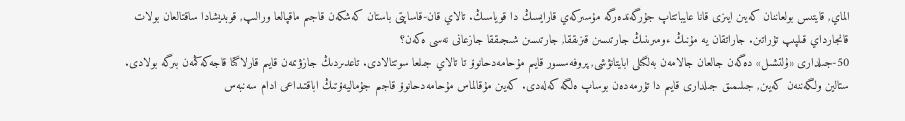الماي, قايتىس بولعاننان كەيىن ايىزى قانا عايباتتاپ جۇرگەندەرگە مۇسىركەي قارايسىڭ دا قوياسىڭ. تالاي قان-قاساپتى باستان كەشكەن قاجىم ماقپالعا ورالىپ, قوبديشادا ساقتالعان بولات قانجارداي قىلپىپ تۇراتىن. جاراتقان يە مۇنىڭ ءومىرىنىڭ جارتىسىن قىزىققا, جارتىسىن شىجىققا جازعانى نەسى ەكەن؟
50-جىلدارى «ۇلتشىل» دەگەن جالعان جالامەن بەلگىلى ابايتانۋشى, پروفەسسور قايىم مۇحامەدحانوۆ تا تالاي جىلعا سوتتالادى. تاعدىردىڭ جازۋىمەن قايىم قارلاگتا قاجەكەڭمەن بىرگە بولادى. ستالين ولگەننەن كەيىن, جىلىمىق جىلدارى قايىم دا تۇرمەدەن بوساپ ەلگە كەلەدى. كەيىن مۇقالماس مۇحامەدحانوۆ قاجىم جۇماليەۆتىڭ اباقتىداعى ادام سەنبەس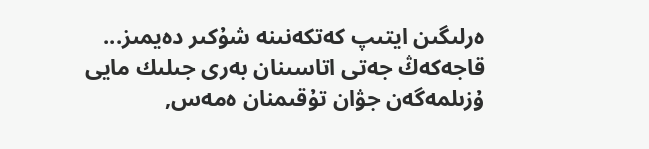ەرلىگىن ايتىپ كەتكەنىنە شۇكىر دەيمىز...
قاجەكەڭ جەتى اتاسىنان بەرى جىلىك مايى ۇزىلمەگەن جۋان تۇقىمنان ەمەس,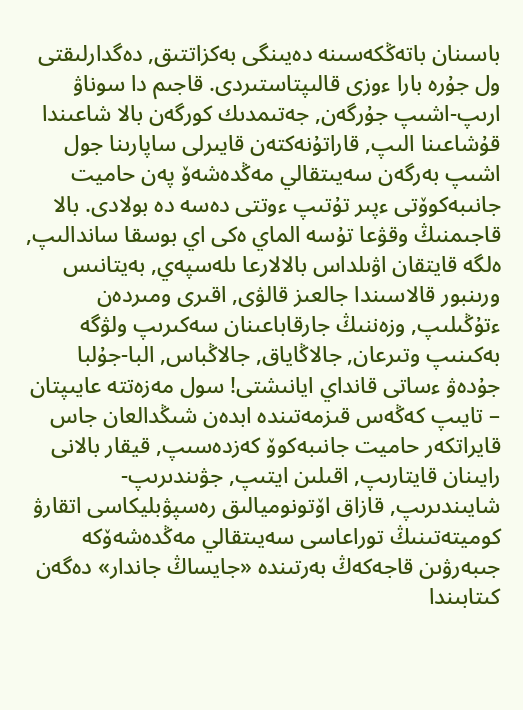باسىنان باتەڭكەسىنە دەيىنگى بەكزاتتىق, دەگدارلىقتى ول جۇرە بارا ءوزى قالىپتاستىردى. قاجىم دا سوناۋ ارىپ-اشىپ جۇرگەن, جەتىمدىك كورگەن بالا شاعىندا قۇشاعىنا الىپ, قاراتۇنەكتەن قايىرلى ساپارىنا جول اشىپ بەرگەن سەيىتقالي مەڭدەشەۆ پەن حاميت جانىبەكوۆتى ءپىر تۇتىپ ءوتتى دەسە دە بولادى. بالا قاجىمنىڭ وقۋعا تۇسە الماي ەكى اي بوسقا ساندالىپ, ەلگە قايتقان اۋىلداس بالالارعا ىلەسپەي, بەيتانىس ورىنبور قالاسىندا جالعىز قالۋى, اقىرى ومىردەن ءتۇڭىلىپ, وزەننىڭ جارقاباعىنان سەكىرىپ ولۋگە بەكىنىپ وتىرعان, جالاڭاياق, جالاڭباس, البا-جۇلبا جۇدەۋ ءساتى قانداي ايانىشتى! سول مەزەتتە عايىپتان – تايىپ كەڭەس قىزمەتىندە ابدەن شىڭدالعان جاس قايراتكەر حاميت جانىبەكوۆ كەزدەسىپ, قيقار بالانى رايىنان قايتارىپ, اقىلىن ايتىپ, جۋىندىرىپ-شايىندىرىپ, قازاق اۆتونوميالىق رەسپۋبليكاسى اتقارۋ كوميتەتىنىڭ توراعاسى سەيىتقالي مەڭدەشەۆكە جىبەرۋىن قاجەكەڭ بەرتىندە «جايساڭ جاندار» دەگەن كىتابىندا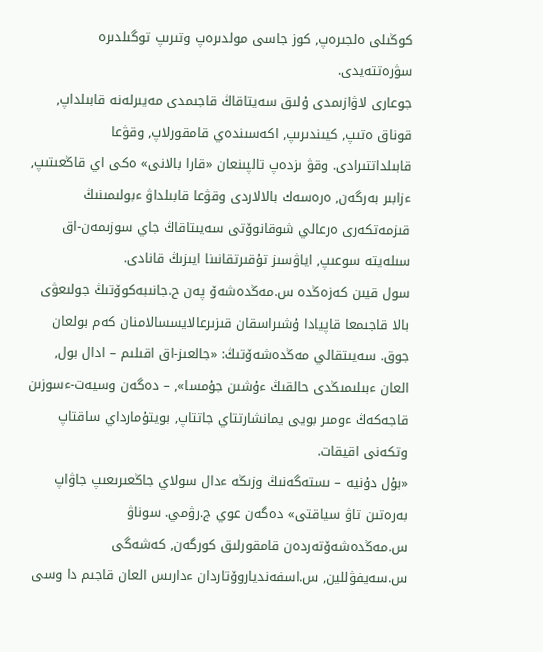كوڭىلى ەلجىرەپ, كوز جاسى مولدىرەپ وتىرىپ توگىلدىرە سۋرەتتەيدى.
جوعارى لاۋازىمدى ۇلىق سەيتاقاڭ قاجىمدى مەيىرلەنە قابىلداپ, قوناق ەتىپ, كيىندىرىپ, اكەسىندەي قامقورلاپ, وقۋعا قابىلداتتىرادى. وقۋ ىزدەپ تالپىنعان «قارا بالانى» ەكى اي قاڭعىتىپ, ءزابىر بەرگەن, ەرەسەك بالالاردى وقۋعا قابىلداۋ ءبولىمىنىڭ قىزمەتكەرى ەرعالي شوقانوۆتى سەيىتاقاڭ جاي سوزىمەن-اق سىلەيتە سوعىپ, اياۋسىز تۇقىرتقانىنا ايىزىڭ قانادى.
سول قيىن كەزەڭدە س.مەڭدەشەۆ پەن ح.جانىبەكوۆتىڭ جولىعۋى بالا قاجىمعا قاپيادا ۇشىراسقان قىزىرعالايسسالامنان كەم بولعان جوق. سەيىتقالي مەڭدەشەۆتىڭ: «جالعىز-اق اقىلىم – ادال بول, العان ءبىلىمىڭدى حالقىڭ ءۇشىن جۇمسا», – دەگەن وسيەت-ءسوزىن قاجەكەڭ ءومىر بويى يمانشارتتاي جاتتاپ, بويتۇمارداي ساقتاپ وتكەنى اقيقات.
«بۇل دۇنيە – ىستەگەنىڭ وزىڭە ءدال سولاي جاڭعىرىعىپ جاۋاپ بەرەتىن تاۋ سياقتى» دەگەن عوي ج.رۋمي. سوناۋ س.مەڭدەشەۆتەردەن قامقورلىق كورگەن, كەشەگى س.سەيفۋللين, س.اسفەندياروۆتاردان ءدارىس العان قاجىم دا وسى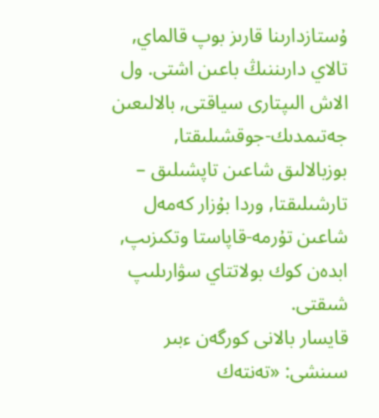ۇستازدارىنا قارىز بوپ قالماي, تالاي دارىننىڭ باعىن اشتى. ول الاش الىپتارى سياقتى, بالالىعىن جەتىمدىك-جوقشىلىقتا, بوزبالالىق شاعىن تاپشىلىق – تارشىلىقتا, وردا بۇزار كەمەل شاعىن تۇرمە-قاپاستا وتكىزىپ, ابدەن كوك بولاتتاي سۋارىلىپ شىقتى.
قايسار بالانى كورگەن ءبىر سىنشى: «تەنتەك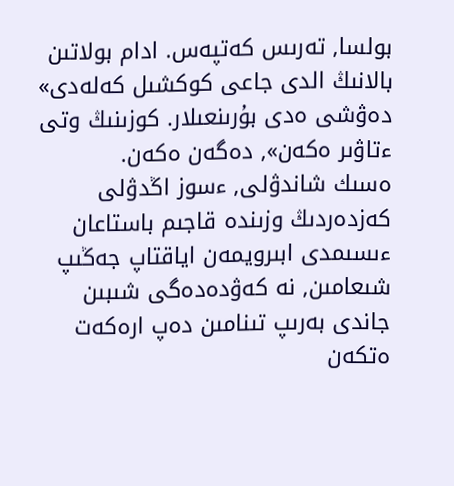بولسا, تەرىس كەتپەس. ادام بولاتىن بالانىڭ الدى جاعى كوكشىل كەلەدى» دەۋشى ەدى بۇرىنعىلار. كوزىنىڭ وتى ءتاۋىر ەكەن», دەگەن ەكەن.
ەسىك شاندۋلى, ءسوز اڭدۋلى كەزدەردىڭ وزىندە قاجىم باستاعان ءىسىمدى ابىرويمەن اياقتاپ جەڭىپ شىعامىن, نە كەۋدەدەگى شىبىن جاندى بەرىپ تىنامىن دەپ ارەكەت ەتكەن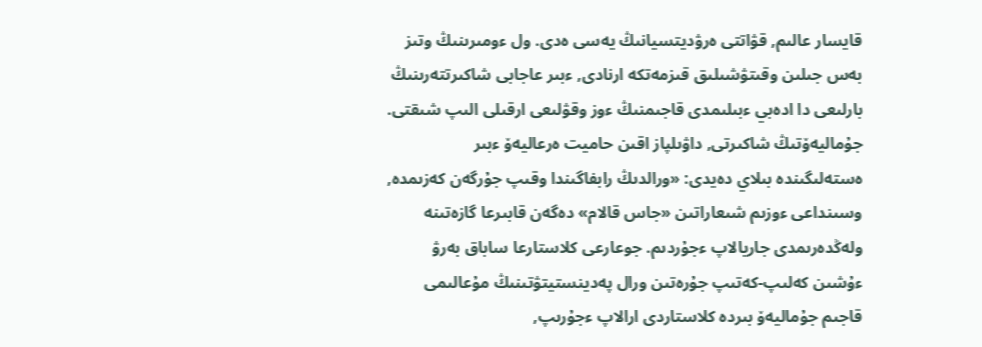قايسار عالىم, قۋاتتى ەرۋديتسيانىڭ يەسى ەدى. ول ءومىرىنىڭ وتىز بەس جىلىن وقىتۋشىلىق قىزمەتكە ارنادى, ءبىر عاجابى شاكىرتتەرىنىڭ بارلىعى دا ادەبي ءبىلىمدى قاجىمنىڭ ءوز وقۋلىعى ارقىلى الىپ شىقتى.
جۇماليەۆتىڭ شاكىرتى, داۋىلپاز اقىن حاميت ەرعاليەۆ ءبىر ەستەلىگىندە بىلاي دەيدى: «ورالدىڭ رابفاگىندا وقىپ جۇرگەن كەزىمدە, وسىنداعى ءوزىم شىعاراتىن «جاس قالام» دەگەن قابىرعا گازەتىنە ولەڭدەرىمدى جاريالاپ ءجۇردىم. جوعارعى كلاستارعا ساباق بەرۋ ءۇشىن كەلىپ-كەتىپ جۇرەتىن ورال پەدينستيتۋتىنىڭ مۇعالىمى قاجىم جۇماليەۆ بىردە كلاستاردى ارالاپ ءجۇرىپ,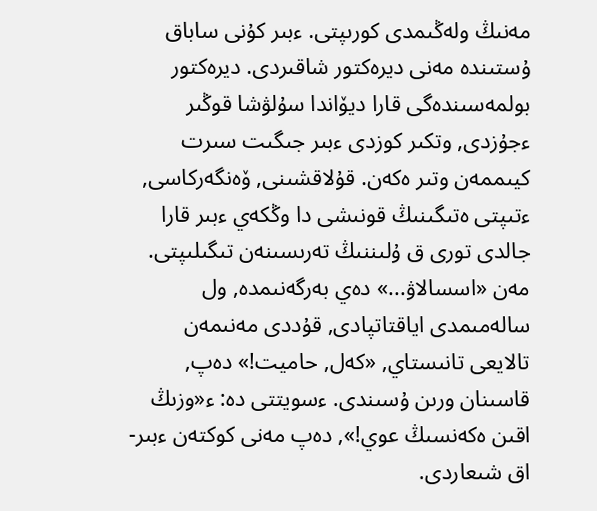مەنىڭ ولەڭىمدى كورىپتى. ءبىر كۇنى ساباق ۇستىندە مەنى ديرەكتور شاقىردى. ديرەكتور بولمەسىندەگى قارا ديۆاندا سۇلۋشا قوڭىر ءجۇزدى, وتكىر كوزدى ءبىر جىگىت سىرت كيىممەن وتىر ەكەن. قۇلاقشىنى, ۆەنگەركاسى, ءتىپتى ەتىگىنىڭ قونىشى دا وڭكەي ءبىر قارا جالدى تورى ق ۇلىننىڭ تەرىسىنەن تىگىلىپتى. مەن «اسسالاۋ...» دەي بەرگەنىمدە, ول سالەمىمدى اياقتاتپادى, قۇددى مەنىمەن تالايعى تانىستاي, «كەل, حاميت!» دەپ, قاسىنان ورىن ۇسىندى. ءسويتتى دە: ء«وزىڭ اقىن ەكەنسىڭ عوي!», دەپ مەنى كوكتەن ءبىر-اق شىعاردى.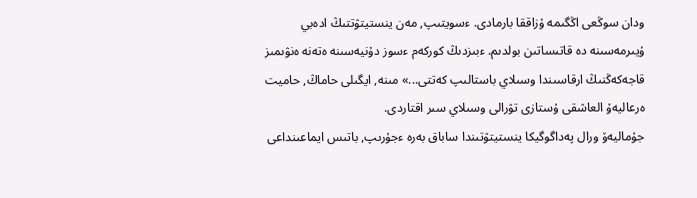ودان سوڭعى اڭگىمە ۇزاققا بارمادى. ءسويتىپ, مەن ينستيتۋتتىڭ ادەبي ۇيىرمەسىنە دە قاتىساتىن بولدىم. ءبىزدىڭ كوركەم ءسوز دۇنيەسىنە ەتەنە ەنۋىمىز قاجەكەڭنىڭ ارقاسىندا وسىلاي باستالىپ كەتتى...» مىنە, ايگىلى حاماڭ, حاميت ەرعاليەۆ العاشقى ۇستازى تۋرالى وسىلاي سىر اقتاردى.
جۇماليەۆ ورال پەداگوگيكا ينستيتۋتىندا ساباق بەرە ءجۇرىپ, باتىس ايماعىنداعى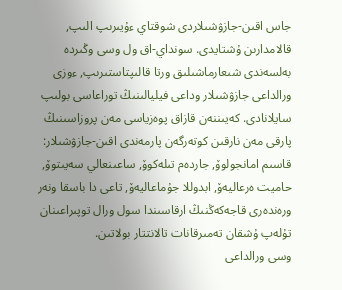جاس اقىن-جازۋشىلاردى شوقتاي ءۇيىرىپ الىپ, قالامدارىن ۇشتايدى. سونداي-اق ول وسى وڭىردە بەلسەندى شىعارماشىلىق ورتا قالىپتاستىرىپ, ءوزى ورالداعى جازۋشىلار وداعى فيليالىنىڭ توراعاسى بولىپ سايلانادى. كەيىننەن قازاق پوەزياسى مەن پروزاسىنىڭ پارقى مەن نارقىن كوتەرگەن پارمەندى اقىن-جازۋشىلار: قاسىم امانجولوۆ, جاردەم تىلەكوۆ, ساعىنعالي سەيىتوۆ, حاميت ەرعاليەۆ, ابدوللا جۇماعاليەۆ, تاعى دا باسقا ونەر ورەندەرى قاجەكەڭنىڭ ارقاسىندا سول ورال توپىراعىنان تۇلەپ ۇشقان تەمىرقانات تالانتتار بولاتىن.
وسى ورالداعى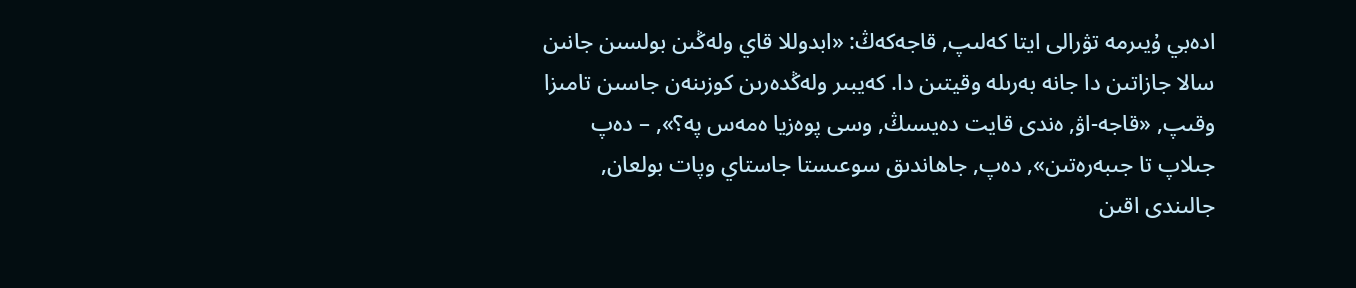ادەبي ۇيىرمە تۋرالى ايتا كەلىپ, قاجەكەڭ: «ابدوللا قاي ولەڭىن بولسىن جانىن سالا جازاتىن دا جانە بەرىلە وقيتىن دا. كەيبىر ولەڭدەرىن كوزىنەن جاسىن تامىزا وقىپ, «قاجە-اۋ, ەندى قايت دەيسىڭ, وسى پوەزيا ەمەس پە؟», – دەپ جىلاپ تا جىبەرەتىن», دەپ, جاھاندىق سوعىستا جاستاي وپات بولعان, جالىندى اقىن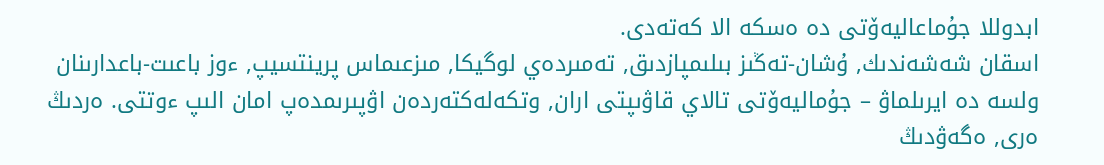ابدوللا جۇماعاليەۆتى دە ەسكە الا كەتەدى.
اسقان شەشەندىك, ۇشان-تەڭىز بىلىمپازدىق, تەمىردەي لوگيكا, مىزعىماس پرينتسيپ, ءوز باعىت-باعدارىنان ولسە دە ايرىلماۋ – جۇماليەۆتى تالاي قاۋىپتى اران, وتكەلەكتەردەن اۋپىرىمدەپ امان الىپ ءوتتى. ەردىڭ ەرى, ەگەۋدىڭ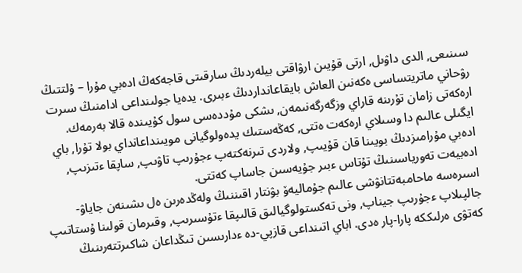سىنىعى, الدى داۋىل, ارتى قۇيىن ارۋاقتى بيلەردىڭ سارقىتى قاجەكەڭ ادەبي مۇرا – ۇلتتىڭ رۋحاني ماتريتساسى ەكەنىن العاش بايقاعانداردىڭ ءبىرى. يدەيا جولىنداعى ادامنىڭ سىرت ارەكەتى زامان تۇرىنە قاراي وزگەرگەنىمەن, ىشكى مۇددەسى سول كۇيىندە قالا بەرمەك. ايگىلى عالىم دا وسىلاي ارەكەت ەتتى, كەڭەستىك يدەولوگيانى مويىنداعانداي بولا تۇرا, باي ادەبي مۇرامىزدىڭ بويىنا قان قۇيىپ, ولاردى تىرنەكتەپ ءجۇرىپ تاۋىپ, ساپقا ءتىزىپ, ادەبيەت تەورياسىنىڭ تۇتاس ءبىر جۇيەسىن جاساپ كەتتى.
اسىرەسە ماحامبەتتانۋشى عالىم جۇماليەۆ بۋنتار اقىننىڭ ولەڭدەرىن ەل ىشىنەن جاياۋ-جالپىلاپ ءجۇرىپ جيناپ, ونى تەكستولوگيالىق قالىپقا ءتۇسىرىپ, وقىرمان قولىنا ۇستاتىپ كەتۋى ەرلىككە پارا-پار ەدى. اباي اتىنداعى قازپي-دە ءدارىسىن تىڭداعان شاكىرتتەرىنىڭ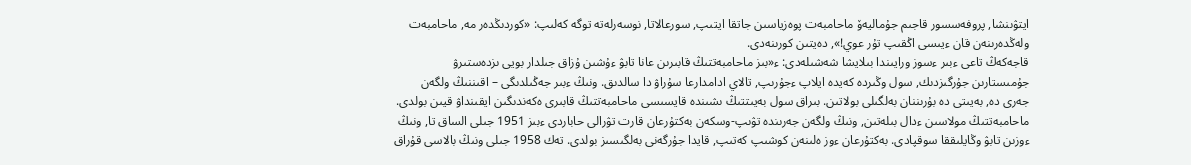ايتۋىنشا, پروفەسسور قاجىم جۇماليەۆ ماحامبەت پوەزياسىن جاتقا ايتىپ, سورعالاتا, نوسەرلەتە توگە كەلىپ: «كوردىڭدەر مە, ماحامبەت ولەڭدەرىنەن قان ءيىسى اڭقىپ تۇر عوي!», دەيتىن كورىنەدى.
قاجەكەڭ تاعى ءبىر ءسوز ورايىندا بىلايشا شەشىلەدى: ء«بىز ماحامبەتتىڭ قابىرىن عانا تابۋ ءۇشىن ۇزاق جىلدار بويى ىزدەستىرۋ جۇمىستارىن جۇرگىزدىك, سول وڭىردە كەيدە ايلاپ ءجۇرىپ, تالاي ادامدارعا سۇراۋ دا سالدىق. ونىڭ ءبىر جەڭىلدىگى – اقىننىڭ ولگەن جەرى دە, بەيىتى دە بۇرىننان بەلگىلى بولاتىن. بىراق سول بەيىتتىڭ ىشىندە قايسىسى ماحامبەتتىڭ قابىرى ەكەندىگىن ايقىنداۋ قيىن بولدى. ماحامبەتتىڭ مولاسىن ءدال بىلەتىن, ونىڭ ولگەن جەرىندە تۋىپ-وسكەن بەكتۇرعان قارت تۋرالى حاباردى ءبىز 1951 جىلى الساق تا, ونىڭ ءوزىن تابۋ وڭايلىققا سوقپادى. بەكتۇرعان ءوز ەلىنەن كوشىپ كەتىپ, قايدا جۇرگەنى بەلگىسىز بولدى. تەك 1958 جىلى ونىڭ بالاسى قۇراق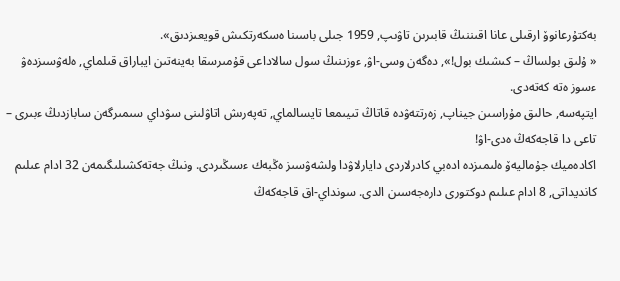بەكتۇرعانوۆ ارقىلى عانا اقىننىڭ قابىرىن تاۋىپ, 1959 جىلى باسىنا ەسكەرتكىش قويعىزدىق».
« ۇلىق بولساڭ – كىشىك بول!», دەگەن وسى-اۋ, ءوزىنىڭ سول سالاداعى قۇمىرسقا بەينەتىن ايباراق قىلماي, ەلەۋسىزدەۋ ءسوز ەتە كەتەدى.
ايتپەسە, حالىق مۇراسىن جيناپ, زەرتتەۋدە قاتاڭ تىيىمعا تايسالماي, تەپەرىش اتاۋلىنى سۋداي سىمىرگەن سابازدىڭ ءبىرى – تاعى دا قاجەكەڭ ەدى-اۋ!
اكادەميك جۇماليەۆ ەلىمىزدە ادەبي كادرلاردى دايارلاۋدا ولشەۋسىز ەڭبەك ءسىڭىردى. ونىڭ جەتەكشىلىگىمەن 32 ادام عىلىم كانديداتى, 8 ادام عىلىم دوكتورى دارەجەسىن الدى. سونداي-اق قاجەكەڭ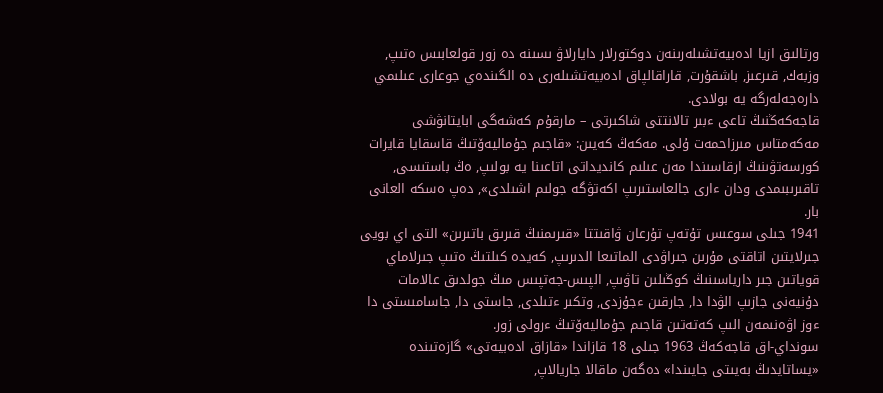ورتالىق ازيا ادەبيەتشىلەرىنەن دوكتورلار دايارلاۋ ىسىنە دە زور قولعابىس ەتىپ, وزبەك, قىرعىز, باشقۇرت, قاراقالپاق ادەبيەتشىلەرى دە الگىندەي جوعارى عىلىمي دارەجەلەرگە يە بولادى.
قاجەكەڭنىڭ تاعى ءبىر تالانتتى شاكىرتى – مارقۇم كەشەگى ابايتانۋشى مەكەمتاس مىرزاحمەت ۇلى. مەكەڭ كەيىن: «قاجىم جۇماليەۆتىڭ قاسقايا قايرات كورسەتۋىنىڭ ارقاسىندا مەن عىلىم كانديداتى اتاعىنا يە بولىپ, ەڭ باستىسى, تاقىرىبىمدى ودان ءارى جالعاستىرىپ اكەتۋگە جولىم اشىلدى», دەپ ەسكە العانى بار.
1941 جىلى سوعىس تۇتەپ تۇرعان ۋاقىتتا «قىرىمنىڭ قىرىق باتىرىن» التى اي بويى جىرلايتىن اتاقتى مۇرىن جىراۋدى الماتىعا الدىرىپ, كەيدە كىلتىڭ ەتىپ جىرلاماي قوياتىن جىر دارياسىنىڭ كوڭىلىن تاۋىپ, الپىس-جەتپىس مىڭ جولدىق عالامات دۇنيەنى جازىپ الۋدا دا, جارقىن ءجۇزدى, وتكىر ءتىلدى, جاستى دا, جاسامىستى دا ءوز اۋەنىمەن الىپ كەتەتىن قاجىم جۇماليەۆتىڭ ءرولى زور.
سونداي-اق قاجەكەڭ 1963 جىلى 18 قازاندا «قازاق ادەبيەتى» گازەتىندە «يساتايدىڭ بەيىتى جايىندا» دەگەن ماقالا جاريالاپ,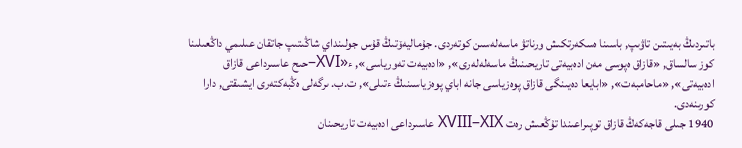باتىردىڭ بەيىتىن تاۋىپ, باسىنا ەسكەرتكىش ورناتۋ ماسەلەسىن كوتەردى. جۇماليەۆتىڭ قۇس جولىنداي شاڭىتىپ جاتقان عىلىمي داڭعىلىنا كوز سالساق, «قازاق ەپوسى مەن ادەبيەتى تاريحىنىڭ ماسەلەلەرى», «ادەبيەت تەورياسى», ء«XVI–حىح عاسىرداعى قازاق ادەبيەتى», «ماحامبەت», «ابايعا دەيىنگى قازاق پوەزياسى جانە اباي پوەزياسىنىڭ ءتىلى», ت.ب. ىرگەلى ەڭبەكتەرى ايشىقتى, دارا كورىنەدى.
1940 جىلى قاجەكەڭ قازاق توپىراعىندا تۇڭعىش رەت XVIII–XIX عاسىرداعى ادەبيەت تاريحىنان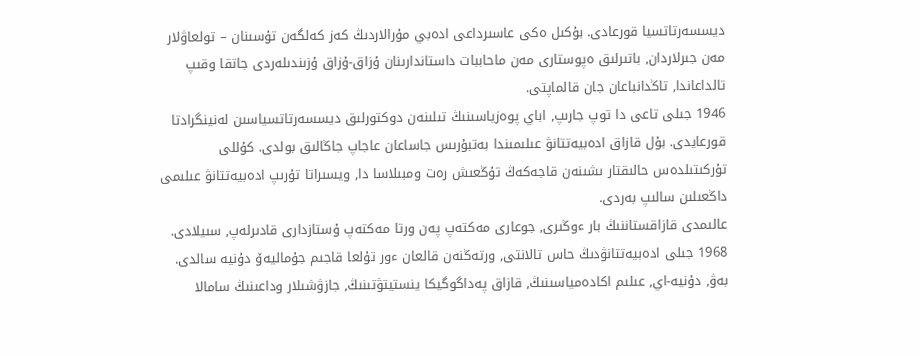ديسسەرتاتسيا قورعادى. بۇكىل ەكى عاسىرداعى ادەبي مۇرالاردىڭ كەز كەلگەن تۇسىنان – تولعاۋلار مەن جىرلاردان, باتىرلىق ەپوستارى مەن ماحاببات داستاندارىنان ۇزاق-ۇزاق ۇزىندىلەردى جاتقا وقىپ تالداعاندا, تاڭدانباعان جان قالماپتى.
1946 جىلى تاعى دا توپ جارىپ, اباي پوەزياسىنىڭ تىلىنەن دوكتورلىق ديسسەرتاتسياسىن لەنينگرادتا قورعايدى. بۇل قازاق ادەبيەتتانۋ عىلىمىندا بەتبۇرىس جاساعان عاجاپ جاڭالىق بولدى. كۇللى تۇركىتىلدەس حالىقتار ىشىنەن قاجەكەڭ تۇڭعىش رەت ومبىلاسا دا, ويسىراتا تۇرىپ ادەبيەتتانۋ عىلىمى داڭعىلىن سالىپ بەردى.
عالىمدى قازاقستاننىڭ بار ءوڭىرى, جوعارى مەكتەپ پەن ورتا مەكتەپ ۇستازدارى قادىرلەپ, سىيلادى. 1968 جىلى ادەبيەتتانۋدىڭ حاس تالانتى, ورتەڭنەن قالعان ءور تۇلعا قاجىم جۇماليەۆ دۇنيە سالدى. بەۋ, دۇنيە-اي, عىلىم اكادەمياسىنىڭ, قازاق پەداگوگيكا ينستيتۋتىنىڭ, جازۋشىلار وداعىنىڭ سامالا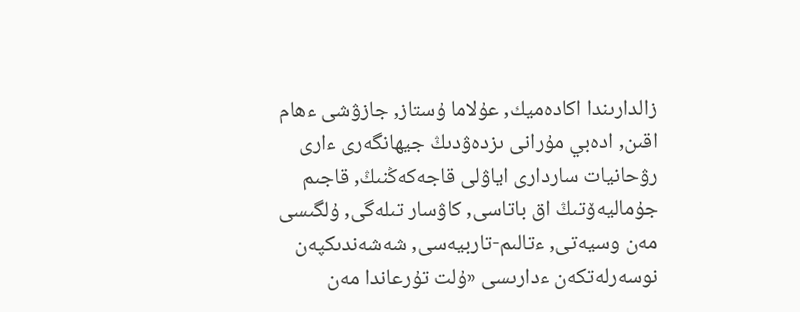زالدارىندا اكادەميك, عۇلاما ۇستاز, جازۋشى ءھام اقىن, ادەبي مۇرانى ىزدەۋدىڭ جيھانگەرى ءارى رۋحانيات ساردارى اياۋلى قاجەكەڭنىڭ, قاجىم جۇماليەۆتىڭ اق باتاسى, كاۋسار تىلەگى, ۇلگىسى مەن وسيەتى, ءتالىم-تاربيەسى, شەشەندىكپەن نوسەرلەتكەن ءدارىسى «ۇلت تۇرعاندا مەن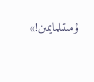ۇمىتىلمايمىن!»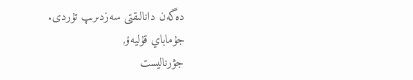دەگەن دانالىقتى سەزدىرىپ تۇردى.
جۇماباي قۇليەۆ,
جۋرناليست